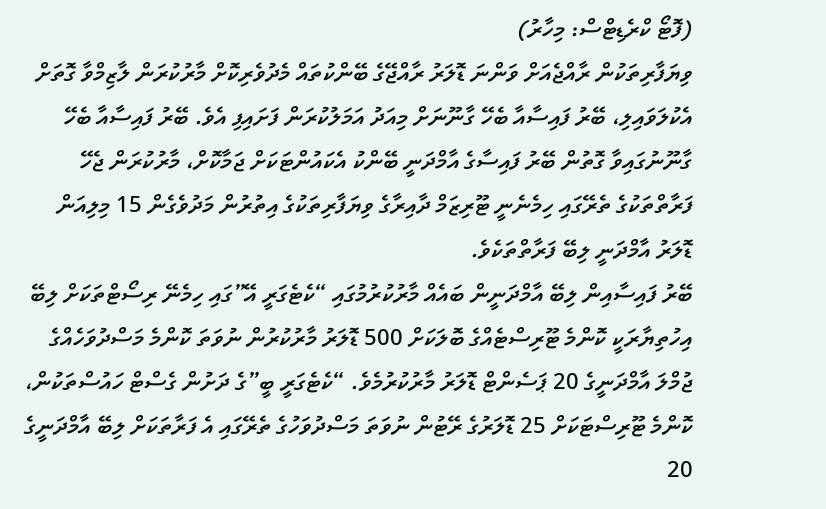(ފޮޓޯ ކްރެޑިޓްސް: މިހާރު)
ވިޔަފާރިތަކުން ރާއްޖެއަށް ވަންނަ ޑޮލަރު ރާއްޖޭގެ ބޭންކުތައް މެދުވެރިކޮށް މާރުކުރަން ލާޒިމްވާ ގޮތަށް އެކުލަވައިލި، ބޭރު ފައިސާއާ ބެހޭ ގާނޫނަށް މިއަދު އަމަލުކުރަން ފަށައިފި އެވެ. ބޭރު ފައިސާއާ ބެހޭ ގާނޫނުގައިވާ ގޮތުން ބޭރު ފައިސާގެ އާމްދަނީ ބޭންކު އެކައުންޓަކަށް ޖަމާކޮށް، މާރުކުރަން ޖެހޭ ފަރާތްތަކުގެ ތެރޭގައި ހިމެނެނީ ޓޫރިޒަމް ދާއިރާގެ ވިޔަފާރިތަކުގެ އިތުރުން މަދުވެގެން 15 މިލިއަން ޑޮލަރު އާމްދަނީ ލިބޭ ފަރާތްތަކެވެ.
ބޭރު ފައިސާއިން ލިބޭ އާމްދަނީން ބައެއް މާރުކުރުމުގައި “ކެޓެގަރީ އޭ”ގައި ހިމެނޭ ރިސޯޓްތަކަށް ލިބޭ އިހުތިޔާރަކީ ކޮންމެ ޓޫރިސްޓެއްގެ ބޮލަކަށް 500 ޑޮލަރު މާރުކުރުން ނުވަތަ ކޮންމެ މަސްދުވަހެއްގެ ޖުމްލަ އާމްދަނީގެ 20 ޕަސެންޓް ޑޮލަރު މާރުކުރުމެވެ. “ކެޓެގަރީ ބީ”ގެ ދަށުން ގެސްޓް ހައުސްތަކުން، ކޮންމެ ޓޫރިސްޓަކަށް 25 ޑޮލަރުގެ ރޭޓުން ނުވަތަ މަސްދުވަހުގެ ތެރޭގައި އެ ފަރާތަކަށް ލިބޭ އާމްދަނީގެ 20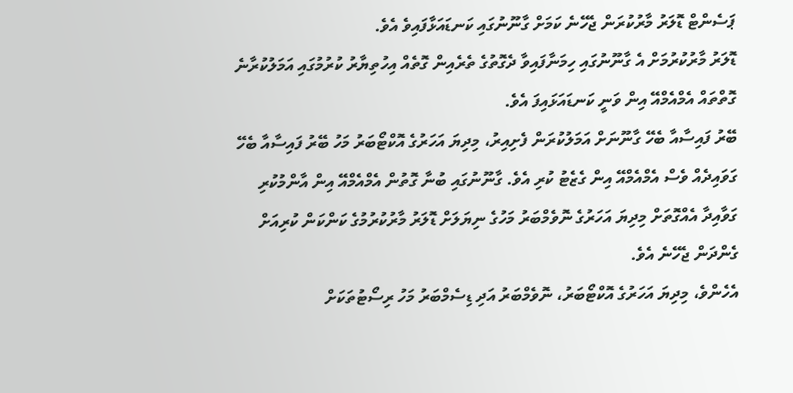ޕަސެންޓް ޑޮލަރު މާރުކުރަން ޖެހޭނެ ކަމަށް ގާނޫނުގައި ކަނޑައަޅާފައިވެ އެވެ.
ޑޮލަރު މާރުކުރުމަށް އެ ގާނޫނުގައި ހިމަނާފައިވާ ދެގޮތުގެ ތެރެއިން ގޮތެއް އިހުތިޔާރު ކުރުމުގައި އަމަލުކުރާނެ ގޮތްތައް އެމްއެމްއޭ އިން ވަނީ ކަނޑައަޅައިފަ އެވެ.
ބޭރު ފައިސާއާ ބެހޭ ގާނޫނަށް އަމަލުކުރަން ފެށިއިރު، މިދިޔަ އަހަރުގެ އޮކްޓޯބަރު މަހު ބޭރު ފައިސާއާ ބެހޭ ގަވައިދެއް ވެސް އެމްއެމްއޭ އިން ގެޒެޓު ކުރި އެވެ. ގާނޫނުގައި ބުނާ ގޮތުން އެމްއެމްއޭ އިން އާންމުކުރި ގަވާއިދާ އެއްގޮތަށް މިދިޔަ އަހަރުގެ ނޮވެމްބަރު މަހުގެ ނިޔަލަށް ޑޮލަރު މާރުކުރުމުގެ ކަންކަން ކުރިއަށް ގެންދަން ޖެހޭނެ އެވެ.
އެހެންވެ، މިދިޔަ އަހަރުގެ އޮކްޓޯބަރު، ނޮވެމްބަރު އަދި ޑިސެމްބަރު މަހު ރިސޯޓުތަކަށް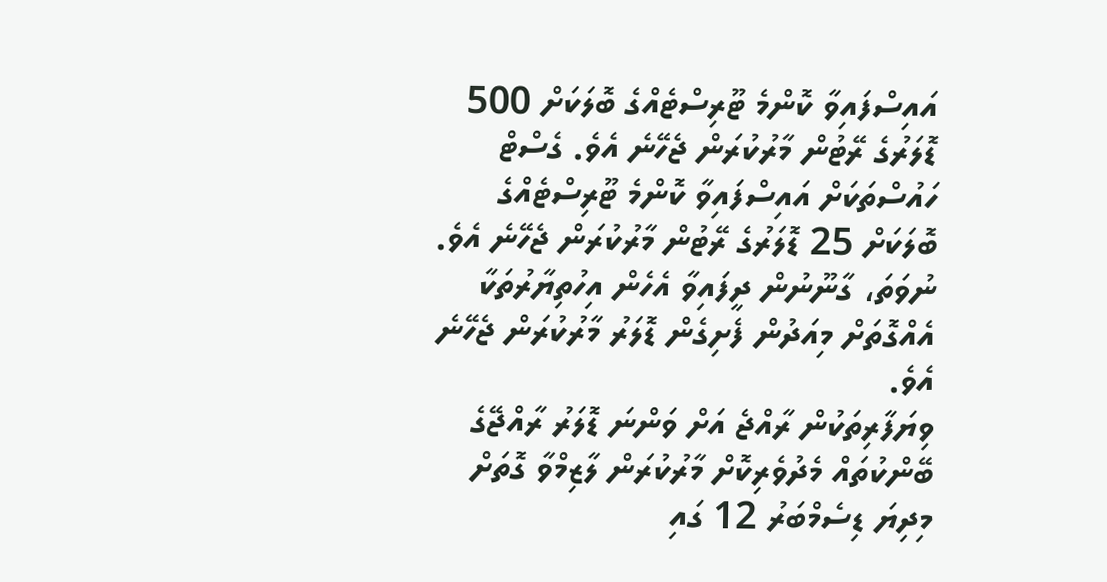އައިސްފައިވާ ކޮންމެ ޓޫރިސްޓެއްގެ ބޮލަކަށް 500 ޑޮލަރުގެ ރޭޓުން މާރުކުރަން ޖެހޭނެ އެވެ. ގެސްޓް ހައުސްތަކަށް އައިސްފައިވާ ކޮންމެ ޓޫރިސްޓެއްގެ ބޮލަކަށް 25 ޑޮލަރުގެ ރޭޓުން މާރުކުރަން ޖެހޭނެ އެވެ. ނުވަތަ، ގާނޫނުން ދީފައިވާ އެހެން އިހުތިޔާރުތަކާ އެއްގޮތަށް މިއަދުން ފެށިގެން ޑޮލަރު މާރުކުރަން ޖެހޭނެ އެވެ.
ވިޔަފާރިތަކުން ރާއްޖެ އަށް ވަންނަ ޑޮލަރު ރާއްޖޭގެ ބޭންކުތައް މެދުވެރިކޮށް މާރުކުރަން ލާޒިމްވާ ގޮތަށް މިދިޔަ ޑިސެމްބަރު 12 ގައި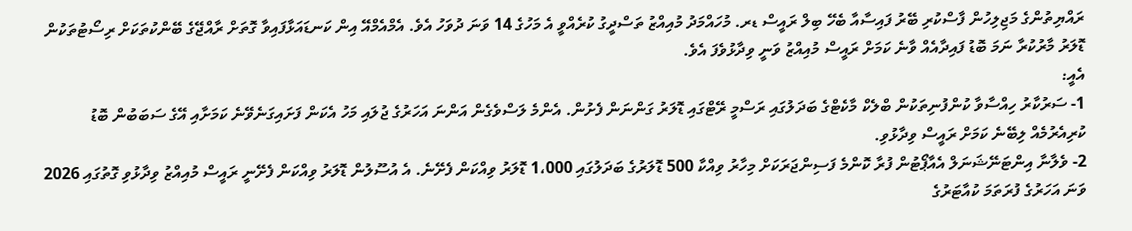ރައްޔިތުންގެ މަޖިލިހުން ފާސްކުރި ބޭރު ފައިސާއާ ބެހޭ ބިލް ރައީސް ޑރ. މުހައްމަދު މުއިއްޒު ތަސްދީގު ކުރެއްވީ އެ މަހުގެ 14 ވަނަ ދުވަހު އެވެ. އެމްއެމްއޭ އިން ކަނޑައަޅާފައިވާ ގޮތަށް ރާއްޖޭގެ ބޭންކުތަކަށް ރިސޯޓުތަކުން ޑޮލަރު މާރުކުރާ ނަމަ ބޮޑު ފައިދާއެއް ވާނެ ކަމަށް ރައީސް މުއިއްޒު ވަނީ ވިދާޅުވެފަ އެވެ.
އެއީ:
1- ސަރުކާރު ހިއްސާވާ ކުންފުނިތަކުން ބްލެކް މާކެޓްގެ ބަދަލުގައި ރަސްމީ ރޭޓްގައި ޑޮލަރު ގަންނަން ފެށުން. އެންމެ ލަސްވެގެން އަންނަ އަހަރުގެ ޖުލައި މަހު އެކަން ފަށައިގަނެވޭނެ ކަމަށާއި އޭގެ ސަބަބުން ބޮޑު ކުރިއެރުމެއް ލިބޭނެ ކަމަށް ރައީސް ވިދާޅުވި.
2- ވެލާނާ އިންޓަނޭޝަނަލް އެއާޕޯޓުން ފުރާ ކޮންމެ ފަސިންޖަރަކަށް މިހާރު ވިއްކާ 500 ޑޮލަރުގެ ބަދަލުގައި 1،000 ޑޮލަރު ވިއްކަން ފެށޭނެ. އެ އުސޫލުން ޑޮލަރު ވިއްކަން ފެށޭނީ ރައީސް މުއިއްޒު ވިދާޅުވި ގޮތުގައި 2026 ވަނަ އަހަރުގެ ފުރަތަމަ ކުއާޓަރުގެ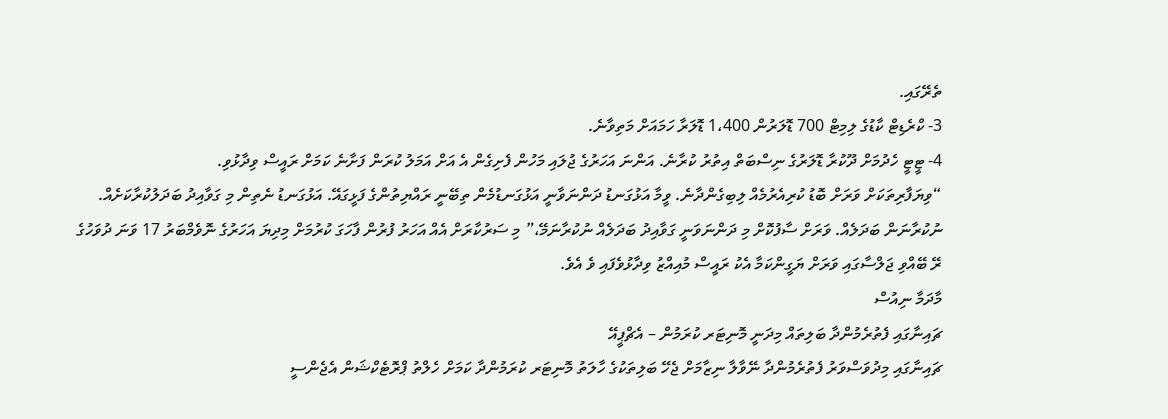ތެރޭގައި.
3- ކްރެޑިޓް ކާޑުގެ ލިމިޓް 700 ޑޮލަރުން 1،400 ޑޮލަރާ ހަމައަށް މަތިވާނެ.
4- ޓީޓީ ހެދުމަށް ދޫކުރާ ޑޮލަރުގެ ނިސްބަތް އިތުރު ކުރާނެ. އަންނަ އަހަރުގެ ޖުލައި މަހުން ފެށިގެން އެ އަށް އަމަލު ކުރަން ފަށާނެ ކަމަށް ރައީސް ވިދާޅުވި.
“ވިޔަފާރިތަކަށް ވަރަށް ބޮޑު ކުރިއެރުމެއް ލިބިގެންދާނެ. ވީމާ އަޅުގަނޑު ދަންނަވާނީ އަޅުގަނޑުމެން ތިބޭނީ ރައްޔިތުންގެ ފަޅީގައޭ. އަޅުގަނޑު ނެތިން މި ގަވާއިދު ބަދަލުކުރާކަށެއް. ނުކުރާނަން ބަދަލެއް. ވަރަށް ސާފުކޮށް މި ދަންނަވަނީ ގަވާއިދު ބަދަލެއް ނުކުރާނަމޭ،” މި ސަރުކާރަށް އެއް އަހަރު ފުރުން ފާހަގަ ކުރުމަށް މިދިޔަ އަހަރުގެ ނޮވެމްބަރު 17 ވަނަ ދުވަހުގެ ރޭ ބޭއްވި ޖަލްސާގައި ވަރަށް ޔަގީންކަމާ އެކު ރައީސް މުއިއްޒު ވިދާޅުވެފައި ވެ އެވެ.
މާދަމާ ނިއުސް
ޗައިނާގައި ފެތުރެމުންދާ ބަލިތައް މިދަނީ މޮނިޓަރ ކުރަމުން – އެޗްޕީއޭ
ޗައިނާގައި މިދުވަސްވަރު ފެތުރެމުންދާ ނޭވާލާ ނިޒާމަށް ޖެހޭ ބަލިތަކުގެ ހާލަތު މޮނިޓަރ ކުރަމުންދާ ކަމަށް ހެލްތު ޕްރޮޓެކްޝަން އެޖެންސީ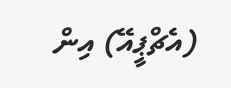(އެޗްޕީއޭ) އިން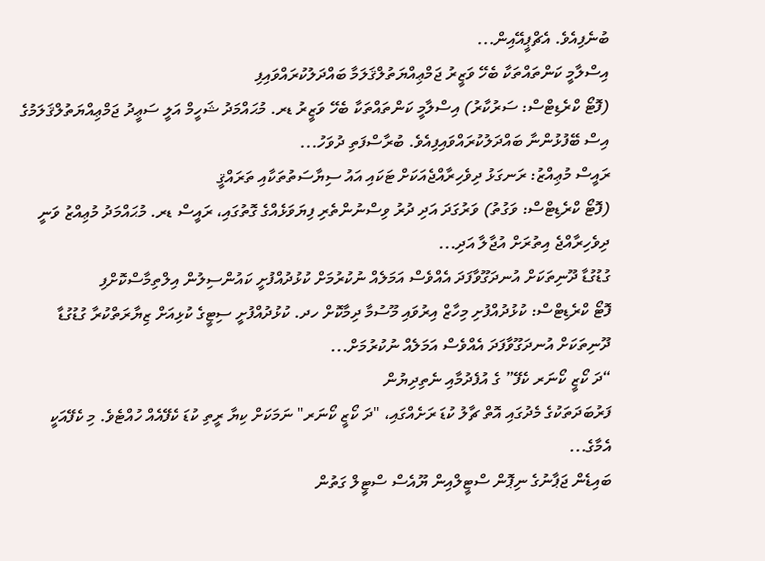ބުނެފިއެވެ. އެޗްޕީއޭއިން...
އިސްލާމީ ކަންތައްތަކާ ބެހޭ ވަޒީރު ޖަމްޢިއްޔަތުލްޤަލަމާ ބައްދަލުކުރައްވައިފި
(ފޮޓޯ ކްރެޑިޓްސް: ސަރުކާރު) އިސްލާމީ ކަންތައްތަކާ ބެހޭ ވަޒީރު ޑރ. މުޙައްމަދު ޝަހީމް އަލީ ސަޢީދު ޖަމްޢިއްޔަތުލްޤަލަމުގެ އިސް ބޭފުޅުންނާ ބައްދަލުކުރައްވައިފިއެވެ. ބުރާސްފަތި ދުވަހު...
ރައީސް މުޢިއްޒު: ރަނގަޅު ދިވެހިރާއްޖެއަކަށް ޓަކައި އައު ސިޔާސަތުތަކާއި ތަރައްޤީ
(ފޮޓޯ ކްރެޑިޓްސް: ވަގުތު) ވަރުގަދަ އަދި ދުރު ވިސްނުންތެރި ފިޔަވަޅެއްގެ ގޮތުގައި، ރައީސް ޑރ. މުޙައްމަދު މުޢިއްޒު ވަނީ ދިވެހިރާއްޖެ އިތުރަށް އުޖާލާ އަދި...
ގުޑުގުޑާ ދޫނިތަކަށް އުނދަގޫވާފަދަ އެއްވެސް އަމަލެއް ނުކުރުމަށް ކުޅުދުއްފުށީ ކައުންސިލުން އިލްތިމާސްކޮށްފި
ފޮޓޯ ކްރެޑިޓްސް: ކުޅުދުއްފުށި މިހާޒް އިރުވައި މޫސުމާ ދިމާކޮށް ހދ. ކުޅުދުއްފުށީ ސިޓީގެ ކުޅިއަށް ޒިޔާރަތްކުރާ ގުޑުގުޑާ ދޫނިތަކަށް އުނދަގޫވާފަދަ އެއްވެސް އަމަލެއް ނުކުރުމަށް...
“ދަ ކޯޒީ ކޯނަރ ކެފޭ” ގެ އުފެދުމާއި ނެތިދިޔުން
ފަރުބަދަތަކުގެ މެދުގައި އޮތް ޗާލު ކުޑަ ރަށެއްގައި، "ދަ ކޯޒީ ކޯނަރ" ނަމަކަށް ކިޔާ ރީތި ކުޑަ ކެފޭއެއް ހުއްޓެވެ. މި ކެފޭއަކީ އެމާގެ...
ބައިޑެން ޖަޕާނުގެ ނިޕޮން ސްޓީލްއިން ޔޫއެސް ސްޓީލް ގަތުން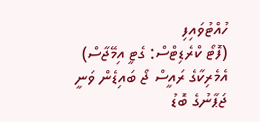ހުއްޓުވައިފި
(ފޮޓޯ ކްރެޑިޓްސް: ގެޓީ އިމޭޖާސް) އެމެރިކާގެ ރައީސް ޖޯ ބައިޑެން ވަނީ ޖަޕާނުގެ ބޮޑު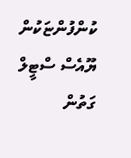ކުންފުންޏަކުން ޔޫއެސް ސްޓީލް ގަތުން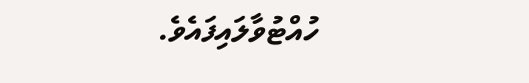ހުއްޓުވާލައިފައެވެ.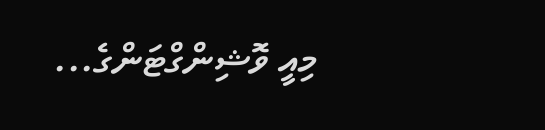މިއީ ވޮޝިންގްޓަންގެ...